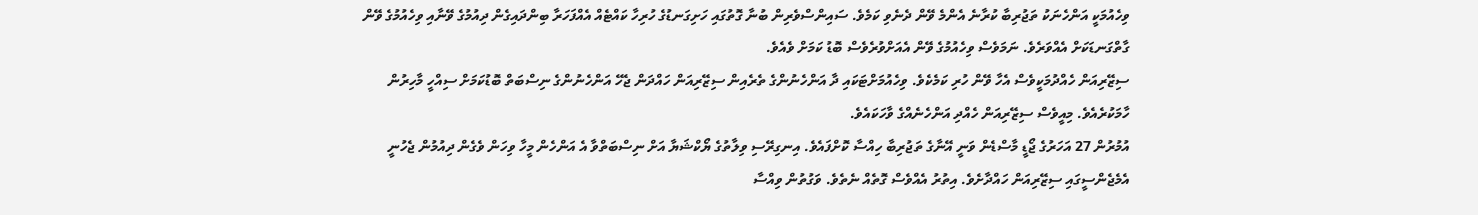ވިހެއުމަކީ އަންހެނަކު ތަޖުރިބާ ކުރާނެ އެންމެ ވޭން ދެނެވި ކަމެވެ. ސައިންސްވެރިން ބުނާ ގޮތުގައި ހަށިގަނޑުގެ ހުރިހާ ކައްޓެއް އެއްފަހަރާ ބިންދައިގެން ދިއުމުގެ ވޭނާއި ވިހެއުމުގެ ވޭން ގާތްގަނޑަކަށް އެއްވަރެވެ. ނަމަވެސް ވިހެއުމުގެ ވޭން އެއަށްވުރެވެސް ބޮޑު ކަމަށް ވެއެވެ.
ސިޒޭރިއަން ހެއްދުމަކީވެސް އެހާ ވޭން ހުރި ކަމެކެވެ. ވިހެއުމަށްޓަކައި ދާ އަންހެނުންގެ ތެރެއިން ސިޒޭރިއަން ހައްދަން ޖެހޭ އަންހެނުންގެ ނިސްބަތް ބޮޑުކަމަށް ސިއްހީ މާހިރުން ހާމަކުރެއެވެ. މިއީވެސް ސިޒޭރިއަން ހެއްދި އަންހެނެއްގެ ވާހަކައެވެ.
އުމުރުން 27 އަހަރުގެ ޖޯޑީ މާސްޑެން ވަނީ އޭނާގެ ތަޖުރިބާ ހިއްސާ ކޮށްފައެވެ. އިނގިރޭސި ވިލާތުގެ ޔޯކްޝަޔާ އަށް ނިސްބަތްވާ އެ އަންހެން މީހާ ވިހަން ވެގެން ދިއުމުން ޖެހުނީ އެމެޖެންސީގައި ސިޒޭރިއަން ހައްދާށެވެ. އިތުރު އެއްވެސް ގޮތެއް ނެތެވެ. ވަގުތުން ވިއްސާ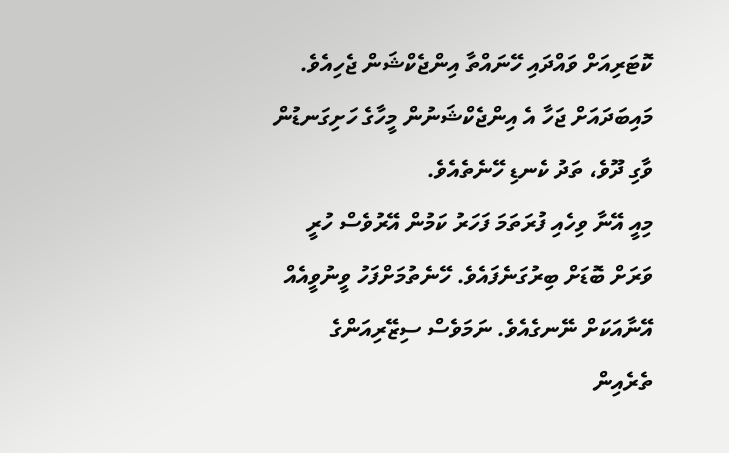ކޮޓަރިއަށް ވައްދައި ހޭނައްތާ އިންޖެކްޝަން ޖެހިއެވެ. މައިބަދައަށް ޖަހާ އެ އިންޖެކްޝަނުން މީހާގެ ހަށިގަނޑުން ވާގި ދޫވެ، ތަދު ކެނޑި ހޭނެތެއެވެ.
މިއީ އޭނާ ވިހެއި ފުރަތަމަ ފަހަރު ކަމުން އޭރުވެސް ހުރީ ވަރަށް ބޮޑަށް ބިރުގަނެފައެވެ. ހޭނެތުމަށްފަހު ވީނުވީއެއް އޭނާއަކަށް ނޭނގެއެވެ. ނަމަވެސް ސިޒޭރިއަންގެ ތެރެއިން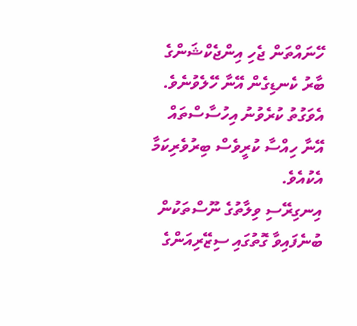ހޭނައްތަން ޖެހި އިންޖެކްޝަންގެ ބާރު ކެނޑިގެން އޭނާ ހޭލެވުނެވެ. އެވަގުތު ކުރެވުނު އިހުސާސްތައް އޭނާ ހިއްސާ ކުރީވެސް ބިރުވެރިކަމާ އެކުއެވެ.
އިނގިރޭސި ވިލާތުގެ ނޫސްތަކުން ބުނެފައިވާ ގޮތުގައި ސިޒޭރިއަންގެ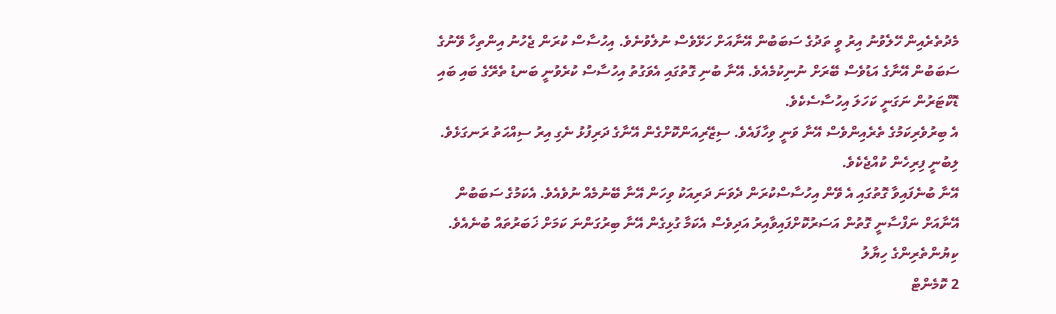މެދުތެރެއިން ހޭލެވުނު އިރު ވީ ތަދުގެ ސަބަބުން އޭނާއަށް ހަޅޭވެސް ނުލެވުނެވެ. އިހުސާސް ކުރަން ޖެހުނު އިންތިހާ ވޭނުގެ ސަބަބުން އޭނާގެ އަޑުވެސް ބޭރަށް ނުނިކުމެއެވެ. އޭނާ ބުނި ގޮތުގައި އެވަގުތު އިހުސާސް ކުރެވުނީ ބަނޑު ތެރޭގެ ބައި ބައި ޑޮކްޓަރުން ނަގަނީ ކަހަލަ އިހުސާސެކެވެ.
އެ ބިރުވެރިކަމުގެ ތެރެއިންވެސް އޭނާ ވަނީ ވިހާފައެވެ. ސިޒޭރިއަންކޮށްގެން އޭނާގެ ދަރިފުޅު ނެގި އިރު ސިއްޙަތު ރަނގަޅެވެ. ލިބުނީ ފިރިހެން ކުއްޖެކެވެ.
އޭނާ ބުނެފައިވާ ގޮތުގައި އެ ވޭން އިހުސާސްކުރަން ދެވަނަ ދަރިއަކު ވިހަން އޭނާ ބޭނުމެއް ނުވެއެވެ. އެކަމުގެ ސަބަބުން އޭނާއަށް ނަފްސާނީ ގޮތުން އަސަރުކޮށްފައިވާއިރު އަދިވެސް އެކަމާ ގުޅިގެން އޭނާ ބިރުގަންނަ ކަމަށް ޚަބަރުތައް ބުނެއެވެ.
ކިޔުންތެރިންގެ ހިޔާލު
2 ކޮމެންޓް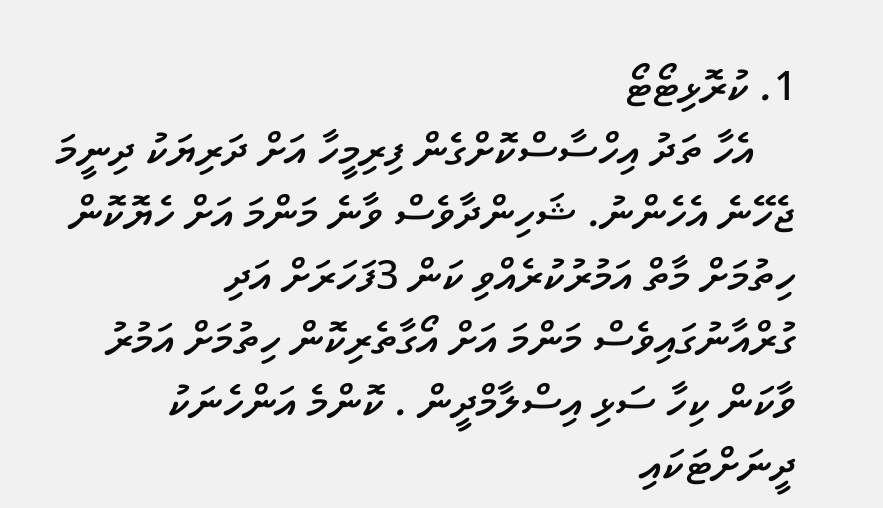1. ކުރޮޅިޓޯޓޯ
    އެހާ ތަދު އިހްސާސްކޮށްގެން ފިރިމީހާ އަށް ދަރިޔަކު ދިނީމަ ޖެހޭނެ އެހެންނު. ޝަހިންދާވެސް ވާނެ މަންމަ އަށް ހެޔޮކޮން ހިތުމަށް މާތް އަމުރުކުރެއްވި ކަން 3ފަހަރަށް އަދި ގުރްއާނުގައިވެސް މަންމަ އަށް އޯގާތެރިކޮން ހިތުމަށް އަމުރު ވާކަން ކިހާ ސަޅި އިސްލާމްދީން . ކޮންމެ އަންހެނަކު ދީނަށްޓަކައި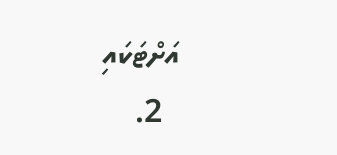އަށްޓަކައި
  2.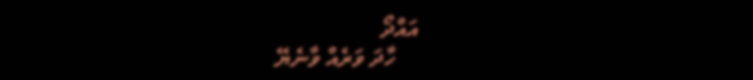އައްދޯ
    ހާދަ ވަރެއް ވާނެޔޭ